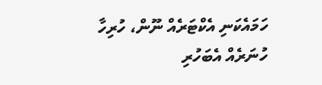ހަމައެކަނި އެކްޓަރެއް ނޫން، ހުރިހާ ހުނަރެއް އެބަހުރި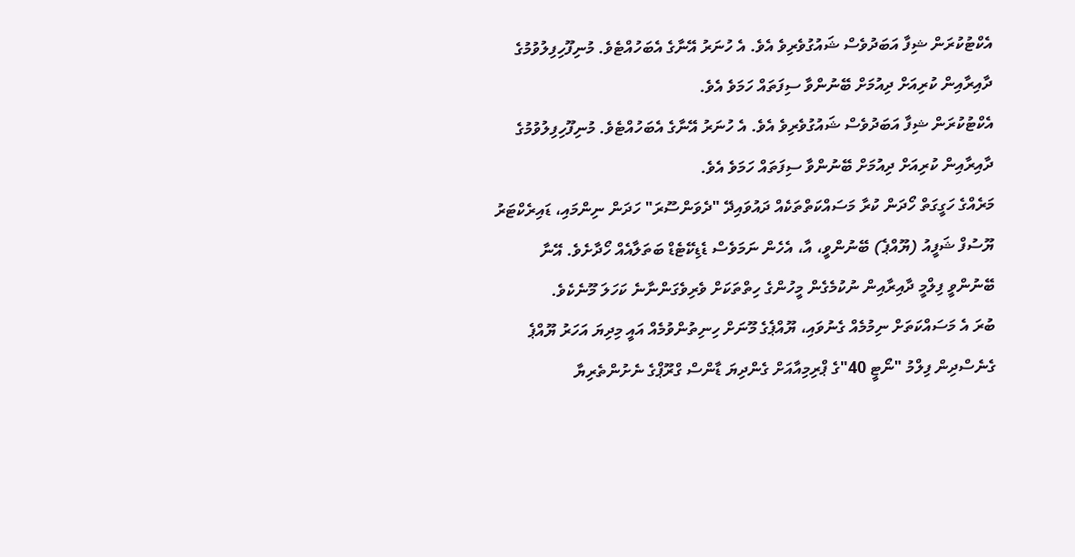އެކްޓުކުރަން ޝިފާ އަބަދުވެސް ޝައުގުވެރިވެ އެވެ. އެ ހުނަރު އޭނާގެ އެބަހުއްޓެވެ. މުނިފޫހިފިލުވުމުގެ ދާއިރާއިން ކުރިއަށް ދިއުމަށް ބޭނުންވާ ސިފަތައް ހަމަވެ އެވެ.
އެކްޓުކުރަން ޝިފާ އަބަދުވެސް ޝައުގުވެރިވެ އެވެ. އެ ހުނަރު އޭނާގެ އެބަހުއްޓެވެ. މުނިފޫހިފިލުވުމުގެ ދާއިރާއިން ކުރިއަށް ދިއުމަށް ބޭނުންވާ ސިފަތައް ހަމަވެ އެވެ.
މަރެއްގެ ހަގީގަތް ހޯދަން ކުރާ މަސައްކަތްތަކެއް ދައުވައިދޭ "ދެވަންސޫރަ" ހަދަން ނިންމައި، ޑައިރެކްޓަރު ޔޫސުފް ޝަފީއު (ޔޫއްޕެ) ބޭނުންވީ، އާ، އެހެން ނަމަވެސް ޑެޑިކޭޓެޑް ބަތަލާއެއް ހޯދާށެވެ. އޭނާ ބޭނުންވީ ފިލްމީ ދާއިރާއިން ނުކުމެގެން މީހުންގެ ހިތްތަކަށް ވެރިވެގަންނާނެ ކަހަލަ މޫނެކެވެ.
ބުރަ އެ މަސައްކަތަށް ނިމުމެއް ގެނުވައި، ޔޫއްޕެގެ މޫނަށް ހިނިތުންވުމެއް އައީ މިދިޔަ އަހަރު ޔޫއްޕެ ގެނެސްދިން ފިލްމު "ނޯޓީ 40"ގެ ޕްރިމިއާއަށް ގެންދިޔަ ޑާންސް ގްރޫޕްގެ ނެށުންތެރިޔާ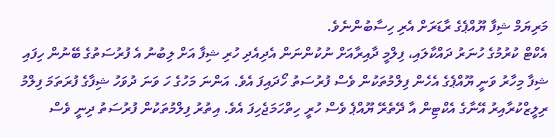މަރިޔަމް ޝިފާ ޔޫއްޕެގެ ރާޑަރަށް އެރި ހިސާބުންނެވެ.
އެކްޓް ކުރުމުގެ ހުނަރު ދައްކާލައި، ފިލްމީ ދާއިރާއަށް ނުކުންނަން އެދިއެދި ހުރި ޝިފާ އަށް ލިބުނު އެ ފުރުސަތުގެ ބޭނުން ހިފައި ޝިފާ މިހާރު ވަނީ ޔޫއްޕެގެ އެހެން ފިލްމުތަކުން ވެސް ފުރުސަތު ހޯދައިފަ އެވެ. އަންނަ މަހުގެ ހަ ވަނަ ދުވަހު ޝިފާގެ ފުރަތަމަ ފިލްމު ރިލީޒްކުރާއިރު އޭނާގެ އެކްޓިން އާ ދޭތެރޭ ޔޫއްޕެ ވެސް ހުރީ ހިތްހަމަޖެހިފަ އެވެ. އިތުރު ފިލްމުތަކުން ފުރުސަތު ދިނީ ވެސް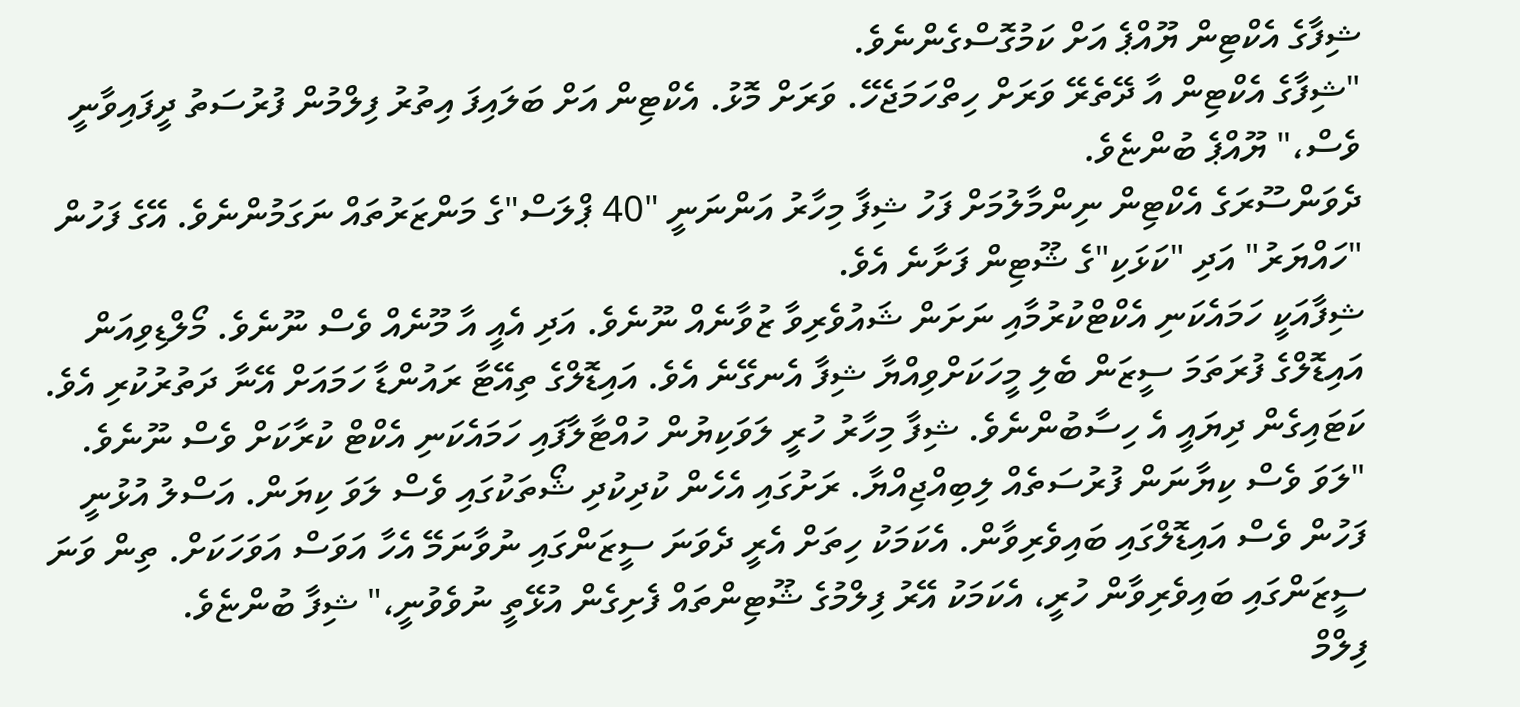ޝިފާގެ އެކްޓިން ޔޫއްޕެ އަށް ކަމުގޮސްގެންނެވެ.
"ޝިފާގެ އެކްޓިން އާ ދޭތެރޭ ވަރަށް ހިތްހަމަޖެހޭ. ވަރަށް މޮޅު. އެކްޓިން އަށް ބަލައިފަ އިތުރު ފިލްމުން ފުރުސަތު ދީފައިވާނީ ވެސް،" ޔޫއްޕެ ބުންޏެވެ.
ދެވަންސޫރަގެ އެކްޓިން ނިންމާލުމަށް ފަހު ޝިފާ މިހާރު އަންނަނީ "40 ޕްލަސް"ގެ މަންޒަރުތައް ނަގަމުންނެވެ. އޭގެ ފަހުން "ހައްޔަރު" އަދި "ކަޅަކި"ގެ ޝޫޓިން ފަށާނެ އެވެ.
ޝިފާއަކީ ހަމައެކަނި އެކްޓްކުރުމާއި ނަށަން ޝައުވެރިވާ ޒުވާނެއް ނޫނެވެ. އަދި އެއީ އާ މޫނެއް ވެސް ނޫނެވެ. މޯލްޑިވިއަން އައިޑޮލްގެ ފުރަތަމަ ސީޒަން ބެލި މީހަކަށްވިއްޔާ ޝިފާ އެނގޭނެ އެވެ. އައިޑޮލްގެ ތިއޭޓާ ރައުންޑާ ހަމައަށް އޭނާ ދަތުރުކުރި އެވެ. ކަޓައިގެން ދިޔައީ އެ ހިސާބުންނެވެ. ޝިފާ މިހާރު ހުރީ ލަވަކިޔުން ހުއްޓާލާފައި ހަމައެކަނި އެކްޓް ކުރާކަށް ވެސް ނޫނެވެ.
"ލަވަ ވެސް ކިޔާނަން ފުރުސަތެއް ލިބިއްޖިއްޔާ. ރަށުގައި އެހެން ކުދިކުދި ޝޯތަކުގައި ވެސް ލަވަ ކިޔަން. އަސްލު އުޅުނީ ފަހުން ވެސް އައިޑޮލްގައި ބައިވެރިވާން. އެކަމަކު ހިތަށް އެރީ ދެވަނަ ސީޒަންގައި ނުވާނަމޭ އެހާ އަވަސް އަވަހަކަށް. ތިން ވަނަ ސީޒަންގައި ބައިވެރިވާން ހުރީ، އެކަމަކު އޭރު ފިލްމުގެ ޝޫޓިންތައް ފެށިގެން އުޅޭތީ ނުވެވުނީ،" ޝިފާ ބުންޏެވެ.
ފިލްމް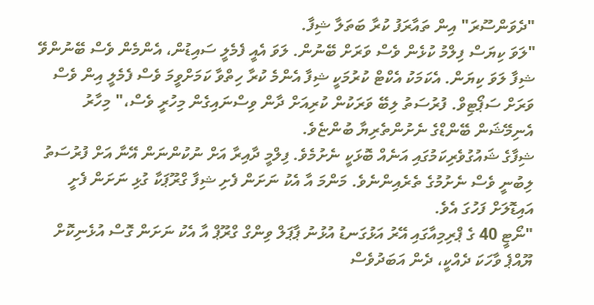"ދެވަންސޫރަ" އިން ތައާރަފު ކުރާ ބަތަލާ ޝިފާ.
"ލަވަ ކިޔަސް ފިލްމު ކުޅެން ވެސް ވަރަށް ބޭނުން. ލަވަ އެއީ ފެމެލީ ސައިޑުން، އެންމެން ވެސް ބޭނުންވޭ ޝިފާ ލަވަ ކިޔަން. އެކަމަކު އެކްޓް ކުރުމަކީ ޝިފާ އެންމެ ކުރާ ހިތްވާ ކަމަށްވީމަ ވެސް ފެމެލީ އިން ވެސް ވަރަށް ސަޕޯޓިވް. ފުރުސަތު ލިބޭ ވަރަކުން ކުރިއަށް ދާން ވިސްނައިގެން މިހުރީ ވެސް،" މިހާރު އެނިމޭޝަން ބޭންޑްގެ ނެށުންތެރިޔާ ބުންޏެވެ.
ޝިފާގެ ޝައުގުވެރިކަމުގައި އަނެއް ބޮޅަކީ ނެށުމެވެ. ފިލްމީ ދާއިރާ އަށް ނުކުންނަން އޭނާ އަށް ފުރުސަތު ލިބުނީ ވެސް ނެށުމުގެ ތެރެއިންނެވެ. މަންމަ އާ އެކު ނަށަން ފެށި ޝިފާ ގްރޫޕަކާ ގުޅި ނަށަން ފެށީ އައިޑޮލަށް ފަހުގަ އެވެ.
"ނޯޓީ 40 ގެ ޕްރިމިއާގައި އޭރު އަޅުގަނޑު އުޅުނު ޕާޕަލް ވިންގް ގްރޫޕް އާ އެކު ނަށަން ގޮސް އުޅެނިކޮށް ޔޫއްޕެ ވާހަކަ ދެއްކީ، ދެން އަބަދުވެސް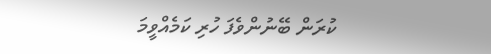ކުރަން ބޭނުންވެފަ ހުރި ކަމެއްވީމަ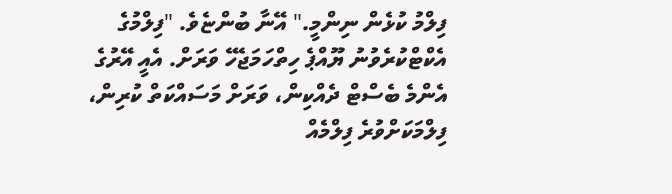ފިލްމު ކުޅެން ނިންމީ." އޭނާ ބުންޏެވެ. "ފިލްމުގެ އެކްޓްކުރެވުނު ޔޫއްޕެ ހިތްހަމަޖެހޭ ވަރަށް. އެއީ އޭރުގެ އެންމެ ބެސްޓް ދެއްކިން، ވަރަށް މަސައްކަތް ކުރިން، ފިލްމަކަށްވުރެ ފިލްމެއް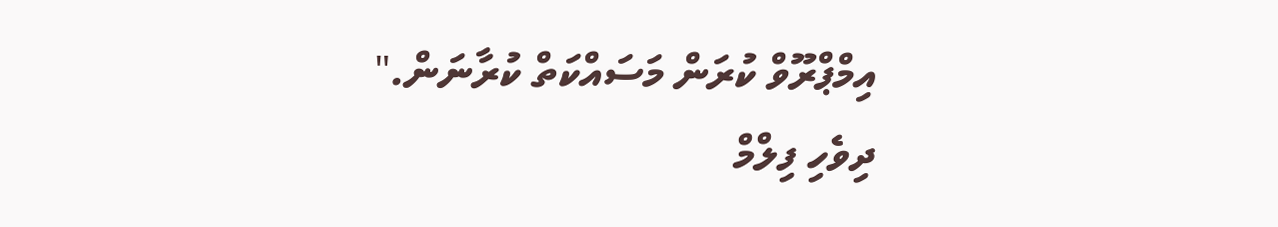އިމްޕްރޫވް ކުރަން މަސައްކަތް ކުރާނަން."
ދިވެހި ފިލްމް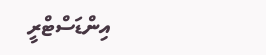އިންޑަސްޓްރީ